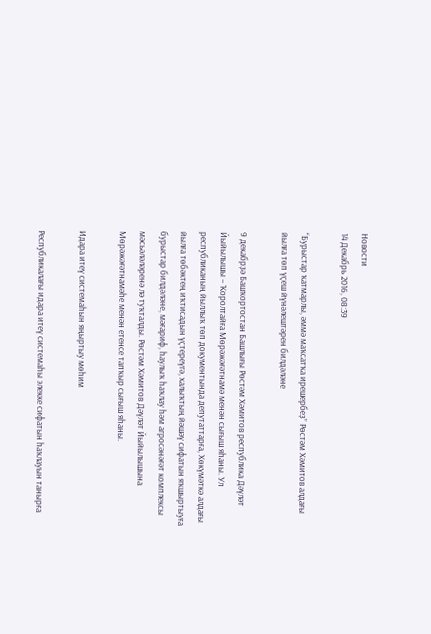Новости
14 Декабрь 2016, 08:39

“Бурыстар ҡатмарлы, әммә маҡсатҡа ирешербеҙ” Рөстәм Хәмитов алдағы йылға төп үҫеш йүнәлештәрен билдәләне

9 декабрҙә Башҡортостан Башлығы Рөстәм Хәмитов республика Дәүләт Йыйылышы – Ҡоролтайға Мөрәжәғәтнамә менән сығыш яһаны. Ул республиканың йыллыҡ төп документында депутаттарға, Хөкүмәткә алдағы йылға төбәктең иҡтисадын үҫтереүгә, халыҡтың йәшәү сифатын яҡшыртыуға бурыстар билдәләне, мәғариф, һаулыҡ һаҡлау һәм агросәнәғәт комплексы мәсьәләләренә лә туҡталды. Рөстәм Хәмитов Дәүләт Йыйылышына Мөрәжәғәтнамәһе менән етенсе тапҡыр сығыш яһаны.

Идара итеү системаһын яңыртыу мөһим

Республикалағы идара итеү системаһы элекке сифатын һаҡлауын танырға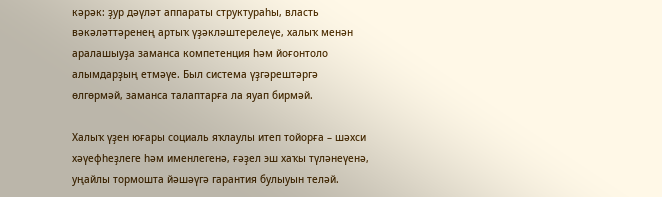кәрәк: ҙур дәүләт аппараты структураһы, власть вәкәләттәренең артыҡ үҙәкләштерелеүе, халыҡ менән аралашыуҙа заманса компетенция һәм йоғонтоло алымдарҙың етмәүе. Был система үҙгәрештәргә өлгөрмәй, заманса талаптарға ла яуап бирмәй.

Халыҡ үҙен юғары социаль яҡлаулы итеп тойорға – шәхси хәүефһеҙлеге һәм именлегенә, ғәҙел эш хаҡы түләнеүенә, уңайлы тормошта йәшәүгә гарантия булыуын теләй.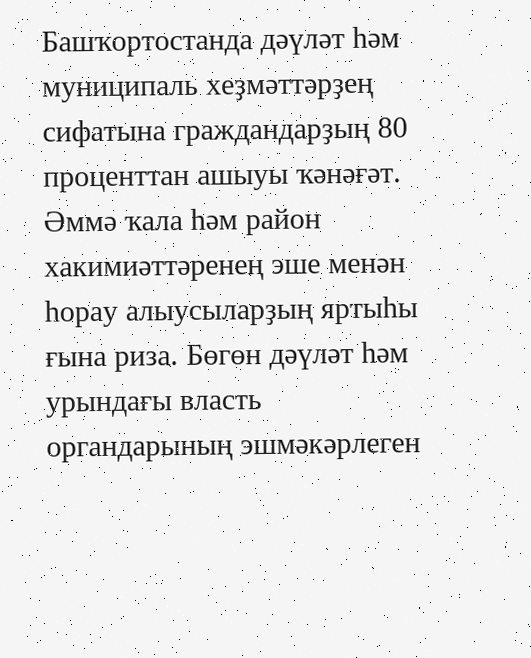Башҡортостанда дәүләт һәм муниципаль хеҙмәттәрҙең сифатына граждандарҙың 80 проценттан ашыуы ҡәнәғәт. Әммә ҡала һәм район хакимиәттәренең эше менән һорау алыусыларҙың яртыһы ғына риза. Бөгөн дәүләт һәм урындағы власть органдарының эшмәкәрлеген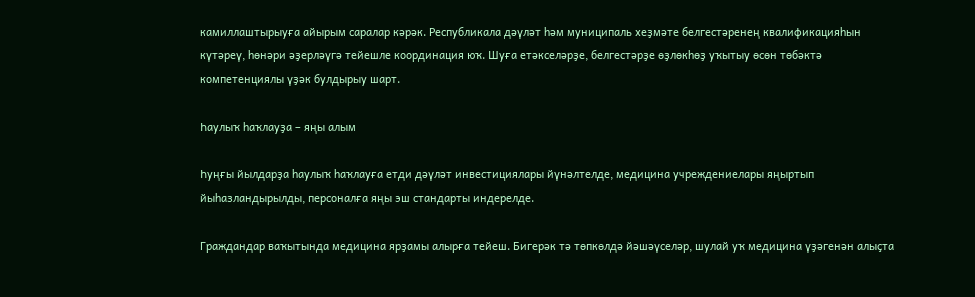камиллаштырыуға айырым саралар кәрәк. Республикала дәүләт һәм муниципаль хеҙмәте белгестәренең квалификацияһын күтәреү, һөнәри әҙерләүгә тейешле координация юҡ. Шуға етәкселәрҙе, белгестәрҙе өҙлөкһөҙ уҡытыу өсөн төбәктә компетенциялы үҙәк булдырыу шарт.

Һаулыҡ һаҡлауҙа – яңы алым

Һуңғы йылдарҙа һаулыҡ һаҡлауға етди дәүләт инвестициялары йүнәлтелде, медицина учреждениелары яңыртып йыһазландырылды, персоналға яңы эш стандарты индерелде.

Граждандар ваҡытында медицина ярҙамы алырға тейеш. Бигерәк тә төпкөлдә йәшәүселәр, шулай уҡ медицина үҙәгенән алыҫта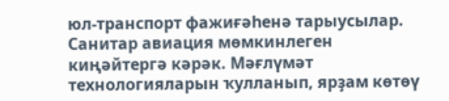юл-транспорт фажиғәһенә тарыусылар. Санитар авиация мөмкинлеген киңәйтергә кәрәк. Мәғлүмәт технологияларын ҡулланып, ярҙам көтөү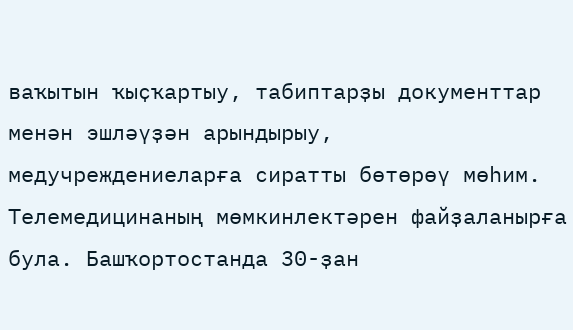ваҡытын ҡыҫҡартыу, табиптарҙы документтар менән эшләүҙән арындырыу, медучреждениеларға сиратты бөтөрөү мөһим. Телемедицинаның мөмкинлектәрен файҙаланырға була. Башҡортостанда 30-ҙан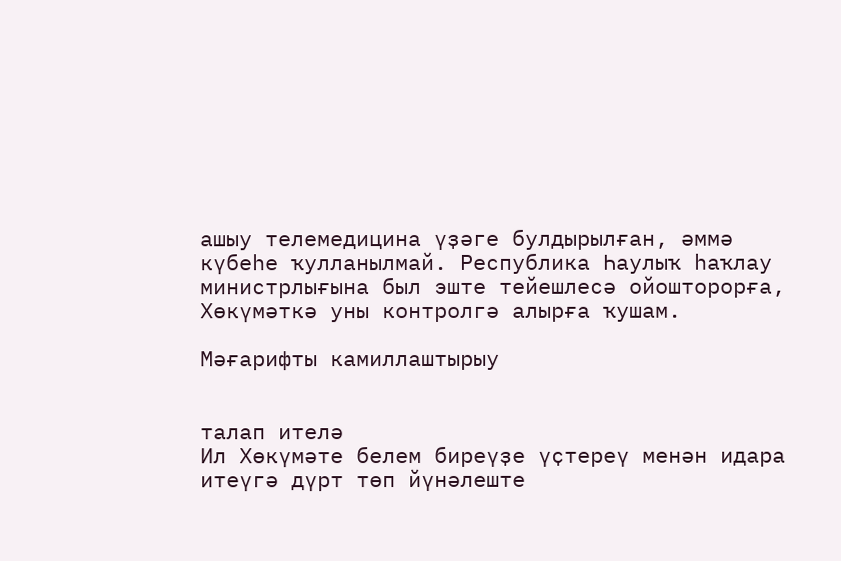ашыу телемедицина үҙәге булдырылған, әммә күбеһе ҡулланылмай. Республика Һаулыҡ һаҡлау министрлығына был эште тейешлесә ойошторорға, Хөкүмәткә уны контролгә алырға ҡушам.

Мәғарифты камиллаштырыу


талап ителә
Ил Хөкүмәте белем биреүҙе үҫтереү менән идара итеүгә дүрт төп йүнәлеште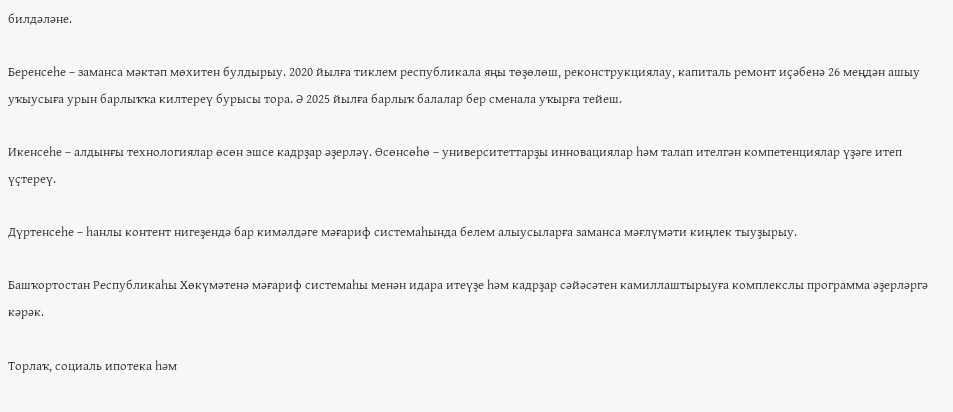билдәләне.

Беренсеһе – заманса мәктәп мөхитен булдырыу. 2020 йылға тиклем республикала яңы төҙөлөш, реконструкциялау, капиталь ремонт иҫәбенә 26 меңдән ашыу уҡыусыға урын барлыҡҡа килтереү бурысы тора. Ә 2025 йылға барлыҡ балалар бер сменала уҡырға тейеш.

Икенсеһе – алдынғы технологиялар өсөн эшсе кадрҙар әҙерләү. Өсөнсөһө – университеттарҙы инновациялар һәм талап ителгән компетенциялар үҙәге итеп үҫтереү.

Дүртенсеһе – һанлы контент нигеҙендә бар кимәлдәге мәғариф системаһында белем алыусыларға заманса мәғлүмәти киңлек тыуҙырыу.

Башҡортостан Республикаһы Хөкүмәтенә мәғариф системаһы менән идара итеүҙе һәм кадрҙар сәйәсәтен камиллаштырыуға комплекслы программа әҙерләргә кәрәк.

Торлаҡ, социаль ипотека һәм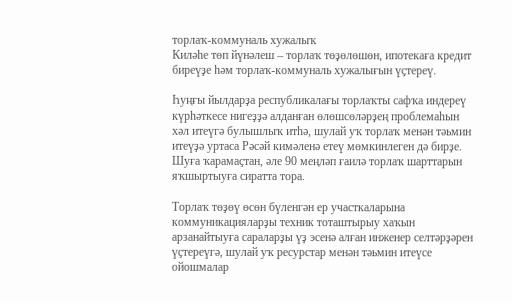торлаҡ-коммуналь хужалыҡ
Киләһе төп йүнәлеш – торлаҡ төҙөлөшөн, ипотекаға кредит биреүҙе һәм торлаҡ-коммуналь хужалығын үҫтереү.

Һуңғы йылдарҙа республикалағы торлаҡты сафҡа индереү күрһәткесе нигеҙҙә алданған өлөшсөләрҙең проблемаһын хәл итеүгә булышлыҡ итһә, шулай уҡ торлаҡ менән тәьмин итеүҙә уртаса Рәсәй кимәленә етеү мөмкинлеген дә бирҙе. Шуға ҡарамаҫтан, әле 90 меңләп ғаилә торлаҡ шарттарын яҡшыртыуға сиратта тора.

Торлаҡ төҙөү өсөн бүленгән ер участкаларына коммуникацияларҙы техник тоташтырыу хаҡын арзанайтыуға сараларҙы үҙ эсенә алған инженер селтәрҙәрен үҫтереүгә, шулай уҡ ресурстар менән тәьмин итеүсе ойошмалар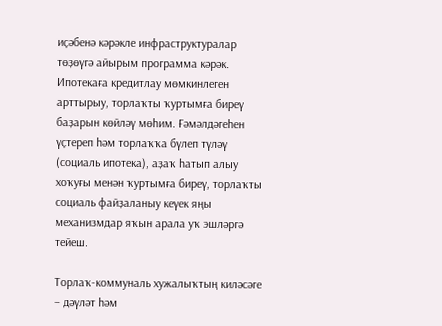иҫәбенә кәрәкле инфраструктуралар төҙөүгә айырым программа кәрәк. Ипотекаға кредитлау мөмкинлеген арттырыу, торлаҡты ҡуртымға биреү баҙарын көйләү мөһим. Ғәмәлдәгеһен үҫтереп һәм торлаҡҡа бүлеп түләү (социаль ипотека), аҙаҡ һатып алыу хоҡуғы менән ҡуртымға биреү, торлаҡты социаль файҙаланыу кеүек яңы механизмдар яҡын арала уҡ эшләргә тейеш.

Торлаҡ-коммуналь хужалыҡтың киләсәге – дәүләт һәм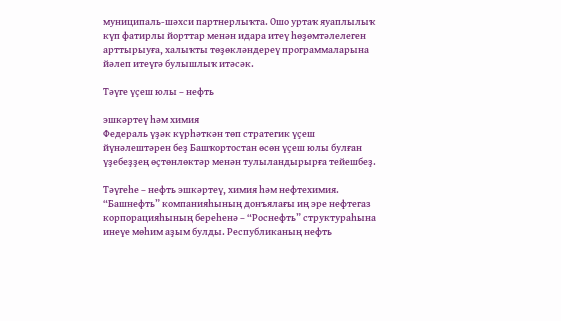муниципаль-шәхси партнерлыҡта. Ошо уртаҡ яуаплылыҡ күп фатирлы йорттар менән идара итеү һөҙөмтәлелеген арттырыуға, халыҡты төҙөкләндереү программаларына йәлеп итеүгә булышлыҡ итәсәк.

Тәүге үҫеш юлы – нефть

эшкәртеү һәм химия
Федераль үҙәк күрһәткән төп стратегик үҫеш йүнәлештәрен беҙ Башҡортостан өсөн үҫеш юлы булған үҙебеҙҙең өҫтөнлөктәр менән тулыландырырға тейешбеҙ.

Тәүгеһе – нефть эшкәртеү, химия һәм нефтехимия. “Башнефть” компанияһының донъялағы иң эре нефтегаз корпорацияһының береһенә – “Роснефть” структураһына инеүе мөһим аҙым булды. Республиканың нефть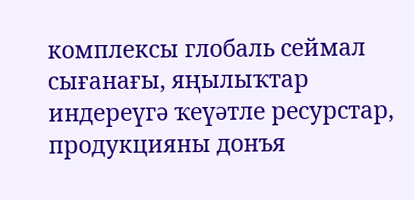комплексы глобаль сеймал сығанағы, яңылыҡтар индереүгә ҡеүәтле ресурстар, продукцияны донъя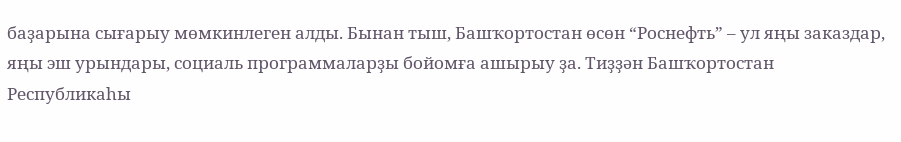баҙарына сығарыу мөмкинлеген алды. Бынан тыш, Башҡортостан өсөн “Роснефть” – ул яңы заказдар, яңы эш урындары, социаль программаларҙы бойомға ашырыу ҙа. Тиҙҙән Башҡортостан Республикаһы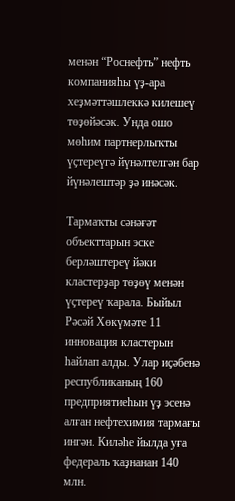менән “Роснефть” нефть компанияһы үҙ-ара хеҙмәттәшлеккә килешеү төҙөйәсәк. Унда ошо мөһим партнерлыҡты үҫтереүгә йүнәлтелгән бар йүнәлештәр ҙә инәсәк.

Тармаҡты сәнәғәт объекттарын эске берләштереү йәки кластерҙар төҙөү менән үҫтереү ҡарала. Быйыл Рәсәй Хөкүмәте 11 инновация кластерын һайлап алды. Улар иҫәбенә республиканың 160 предприятиеһын үҙ эсенә алған нефтехимия тармағы ингән. Киләһе йылда уға федераль ҡаҙнанан 140 млн.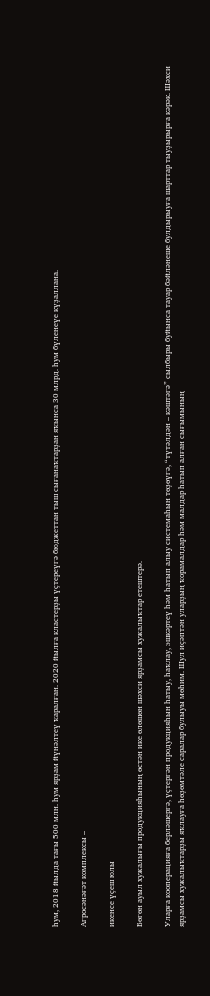һум, 2018 йылда тағы 500 млн. һум ярҙам йүнәлтеү ҡаралған. 2020 йылға кластерҙы үҫтереүгә бюджеттан тыш сығанаҡтарҙан яҡынса 30 млрд. һум бүленеүе күҙаллана.

Агросәнәғәт комплексы –

икенсе үҫеш юлы

Бөгөн ауыл хужалығы продукцияһының өстән ике өлөшөн шәхси ярҙамсы хужалыҡтар етештерә.

Уларға кооперацияға берләшергә, үҫтергән продукцияһын һатыу, һаҡлау, эшкәртеү һәм һатып алыу системаһын төҙөүгә, “түтәлдән – кәштәгә” сылбыры буйынса тауар бәйләнеше булдырыуға шарттар тыуҙырырға кәрәк. Шәхси ярҙамсы хужалыҡтарҙы яҡлауға һөҙөмтәле саралар булыуы мөһим. Шул иҫәптән уларҙың ҡорамалдар һәм малдар һатып алған сығымының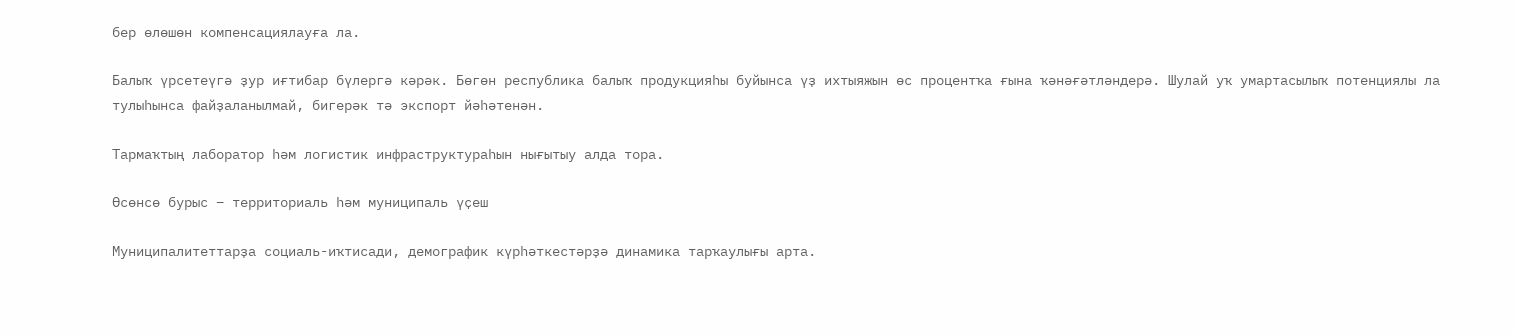бер өлөшөн компенсациялауға ла.

Балыҡ үрсетеүгә ҙур иғтибар бүлергә кәрәк. Бөгөн республика балыҡ продукцияһы буйынса үҙ ихтыяжын өс процентҡа ғына ҡәнәғәтләндерә. Шулай уҡ умартасылыҡ потенциялы ла тулыһынса файҙаланылмай, бигерәк тә экспорт йәһәтенән.

Тармаҡтың лаборатор һәм логистик инфраструктураһын нығытыу алда тора.

Өсөнсө бурыс – территориаль һәм муниципаль үҫеш

Муниципалитеттарҙа социаль-иҡтисади, демографик күрһәткестәрҙә динамика тарҡаулығы арта.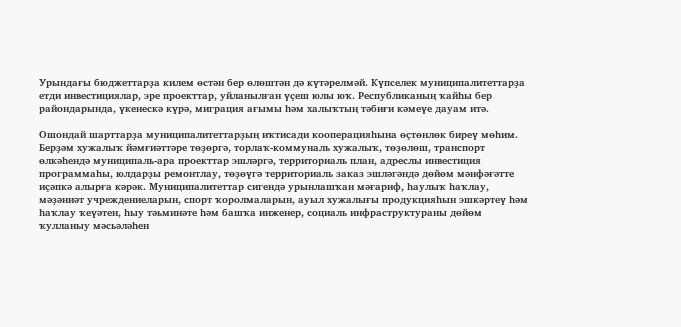Урындағы бюджеттарҙа килем өстән бер өлөштән дә күтәрелмәй. Күпселек муниципалитеттарҙа етди инвестициялар, эре проекттар, уйланылған үҫеш юлы юҡ. Республиканың ҡайһы бер райондарында, үкенескә күрә, миграция ағымы һәм халыҡтың тәбиғи кәмеүе дауам итә.

Ошондай шарттарҙа муниципалитеттарҙың иҡтисади кооперацияһына өҫтөнлөк биреү мөһим. Берҙәм хужалыҡ йәмғиәттәре төҙөргә, торлаҡ-коммуналь хужалыҡ, төҙөлөш, транспорт өлкәһендә муниципаль-ара проекттар эшләргә, территориаль план, адреслы инвестиция программаһы, юлдарҙы ремонтлау, төҙөүгә территориаль заказ эшләгәндә дөйөм мәнфәғәтте иҫәпкә алырға кәрәк. Муниципалитеттар сигендә урынлашҡан мәғариф, һаулыҡ һаҡлау, мәҙәниәт учреждениеларын, спорт ҡоролмаларын, ауыл хужалығы продукцияһын эшкәртеү һәм һаҡлау ҡеүәтен, һыу тәьминәте һәм башҡа инженер, социаль инфраструктураны дөйөм ҡулланыу мәсьәләһен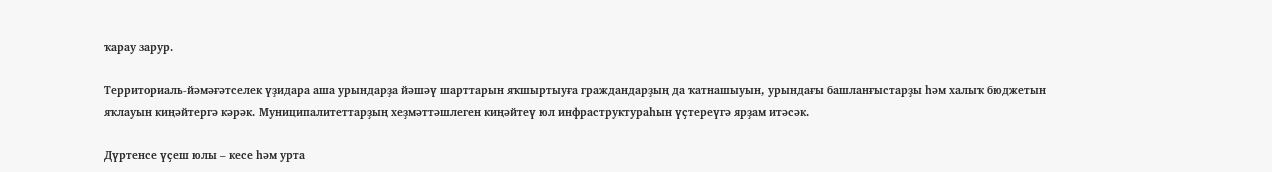ҡарау зарур.

Территориаль-йәмәғәтселек үҙидара аша урындарҙа йәшәү шарттарын яҡшыртыуға граждандарҙың да ҡатнашыуын, урындағы башланғыстарҙы һәм халыҡ бюджетын яҡлауын киңәйтергә кәрәк. Муниципалитеттарҙың хеҙмәттәшлеген киңәйтеү юл инфраструктураһын үҫтереүгә ярҙам итәсәк.

Дүртенсе үҫеш юлы – кесе һәм урта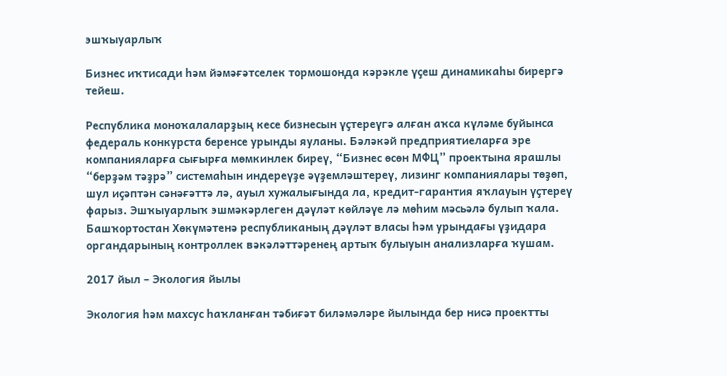эшҡыуарлыҡ

Бизнес иҡтисади һәм йәмәғәтселек тормошонда кәрәкле үҫеш динамикаһы бирергә тейеш.

Республика моноҡалаларҙың кесе бизнесын үҫтереүгә алған аҡса күләме буйынса федераль конкурста беренсе урынды яуланы. Бәләкәй предприятиеларға эре компанияларға сығырға мөмкинлек биреү, “Бизнес өсөн МФЦ” проектына ярашлы “берҙәм тәҙрә” системаһын индереүҙе әүҙемләштереү, лизинг компаниялары төҙөп, шул иҫәптән сәнәғәттә лә, ауыл хужалығында ла, кредит-гарантия яҡлауын үҫтереү фарыз. Эшҡыуарлыҡ эшмәкәрлеген дәүләт көйләүе лә мөһим мәсьәлә булып ҡала. Башҡортостан Хөкүмәтенә республиканың дәүләт власы һәм урындағы үҙидара органдарының контроллек вәкәләттәренең артыҡ булыуын анализларға ҡушам.

2017 йыл – Экология йылы

Экология һәм махсус һаҡланған тәбиғәт биләмәләре йылында бер нисә проектты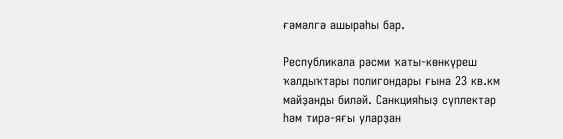ғәмәлгә ашыраһы бар.

Республикала рәсми ҡаты-көнкүреш ҡалдыҡтары полигондары ғына 23 кв.км майҙанды биләй. Санкцияһыҙ сүплектәр һәм тирә-яғы уларҙан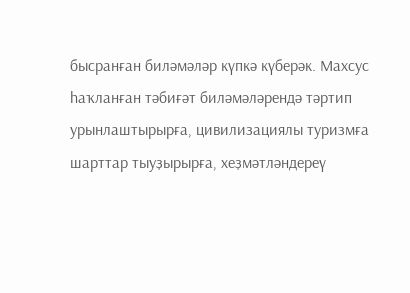бысранған биләмәләр күпкә күберәк. Махсус һаҡланған тәбиғәт биләмәләрендә тәртип урынлаштырырға, цивилизациялы туризмға шарттар тыуҙырырға, хеҙмәтләндереү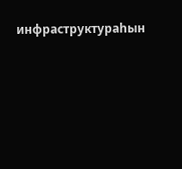инфраструктураһын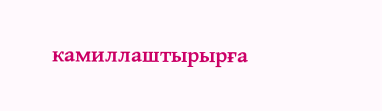камиллаштырырға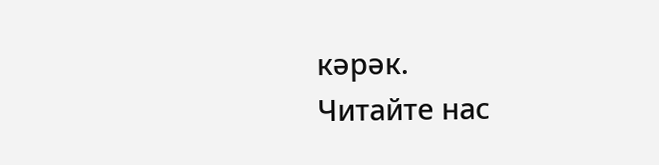кәрәк.
Читайте нас